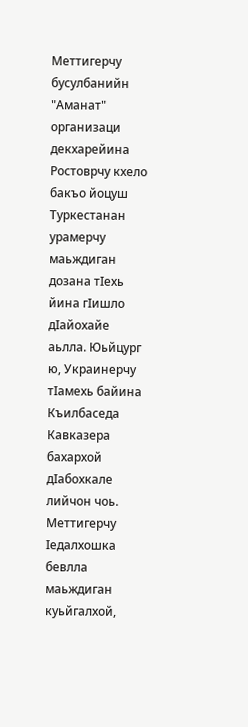Меттигерчу бусулбанийн "Аманат" организаци декхарейина Ростоврчу кхело бакъо йоцуш Туркестанан урамерчу маьждиган дозана тIехь йина гIишло дIайохайе аьлла. Юьйцург ю, Украинерчу тIамехь байина Къилбаседа Кавказера бахархой дIабохкале лийчон чоь. Меттигерчу Iедалхошка бевлла маьждиган куьйгалхой,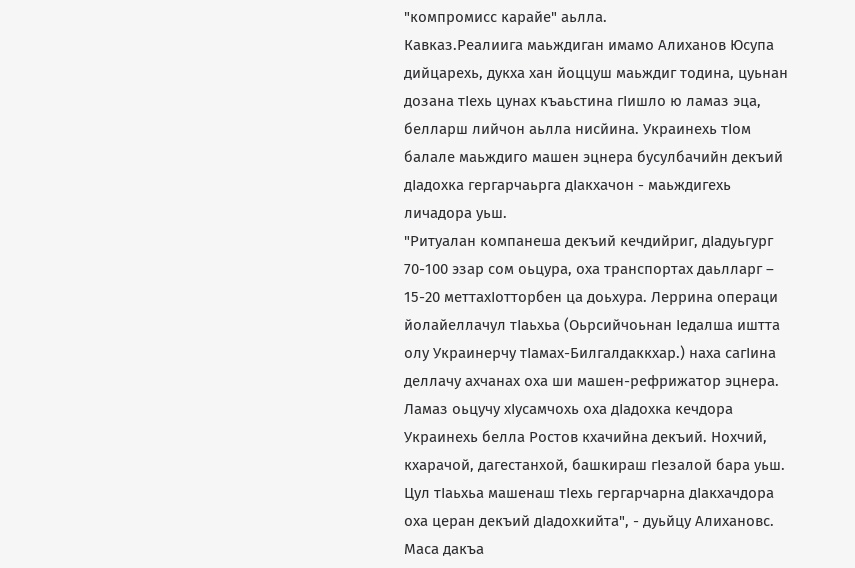"компромисс карайе" аьлла.
Кавказ.Реалиига маьждиган имамо Алиханов Юсупа дийцарехь, дукха хан йоццуш маьждиг тодина, цуьнан дозана тIехь цунах къаьстина гIишло ю ламаз эца, белларш лийчон аьлла нисйина. Украинехь тIом балале маьждиго машен эцнера бусулбачийн декъий дIадохка гергарчаьрга дIакхачон - маьждигехь личадора уьш.
"Ритуалан компанеша декъий кечдийриг, дIадуьгург 70-100 эзар сом оьцура, оха транспортах даьлларг – 15-20 меттахIотторбен ца доьхура. Леррина операци йолайеллачул тIаьхьа (Оьрсийчоьнан Iедалша иштта олу Украинерчу тIамах-Билгалдаккхар.) наха сагIина деллачу ахчанах оха ши машен-рефрижатор эцнера. Ламаз оьцучу хIусамчохь оха дIадохка кечдора Украинехь белла Ростов кхачийна декъий. Нохчий, кхарачой, дагестанхой, башкираш гIезалой бара уьш. Цул тIаьхьа машенаш тIехь гергарчарна дIакхачдора оха церан декъий дIадохкийта", - дуьйцу Алихановс.
Маса дакъа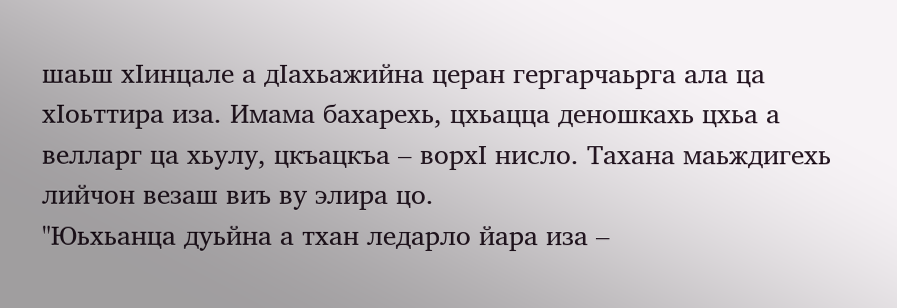шаьш хIинцале а дIахьажийна церан гергарчаьрга ала ца хIоьттира иза. Имама бахарехь, цхьацца деношкахь цхьа а велларг ца хьулу, цкъацкъа – ворхI нисло. Тахана маьждигехь лийчон везаш виъ ву элира цо.
"Юьхьанца дуьйна а тхан ледарло йара иза –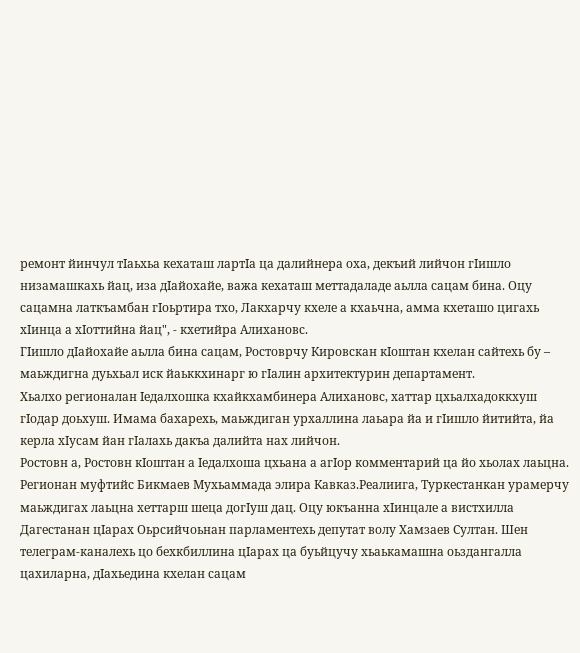ремонт йинчул тIаьхьа кехаташ лартIа ца далийнера оха, декъий лийчон гIишло низамашкахь йац, иза дIайохайе, важа кехаташ меттадаладе аьлла сацам бина. Оцу сацамна латкъамбан гIоьртира тхо, Лакхарчу кхеле а кхаьчна, амма кхеташо цигахь хIинца а хIоттийна йац", - кхетийра Алихановс.
ГIишло дIайохайе аьлла бина сацам, Ростоврчу Кировскан кIоштан кхелан сайтехь бу – маьждигна дуьхьал иск йаьккхинарг ю гIалин архитектурин департамент.
Хьалхо регионалан Iедалхошка кхайкхамбинера Алихановс, хаттар цхьалхадоккхуш гIодар доьхуш. Имама бахарехь, маьждиган урхаллина лаьара йа и гIишло йитийта, йа керла хIусам йан гIалахь дакъа далийта нах лийчон.
Ростовн а, Ростовн кIоштан а Iедалхоша цхьана а агIор комментарий ца йо хьолах лаьцна. Регионан муфтийс Бикмаев Мухьаммада элира Кавказ.Реалиига, Туркестанкан урамерчу маьждигах лаьцна хеттарш шеца догIуш дац. Оцу юкъанна хIинцале а вистхилла Дагестанан цIарах Оьрсийчоьнан парламентехь депутат волу Хамзаев Султан. Шен телеграм-каналехь цо бехкбиллина цIарах ца буьйцучу хьаькамашна оьздангалла цахиларна, дIахьедина кхелан сацам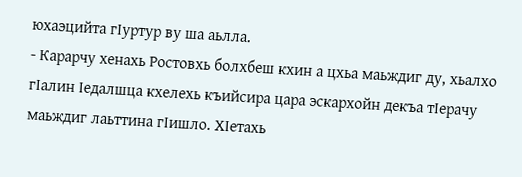юхаэцийта гIуртур ву ша аьлла.
- Карарчу хенахь Ростовхь болхбеш кхин а цхьа маьждиг ду, хьалхо гIалин Iедалшца кхелехь къийсира цара эскархойн декъа тIерачу маьждиг лаьттина гIишло. ХIетахь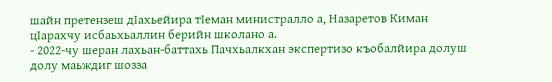шайн претензеш дIахьейира тIеман министралло а, Назаретов Киман цIарахчу исбаьхьаллин берийн школано а.
- 2022-чу шеран лахьан-баттахь Пачхьалкхан экспертизо къобалйира долуш долу маьждиг шозза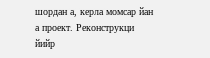шордан а, керла момсар йан а проект. Реконструкци йийр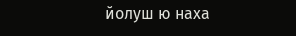йолуш ю наха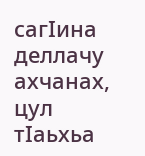сагIина деллачу ахчанах, цул тIаьхьа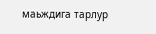маьждига тарлур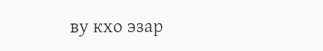ву кхо эзар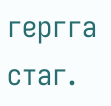гергга стаг.